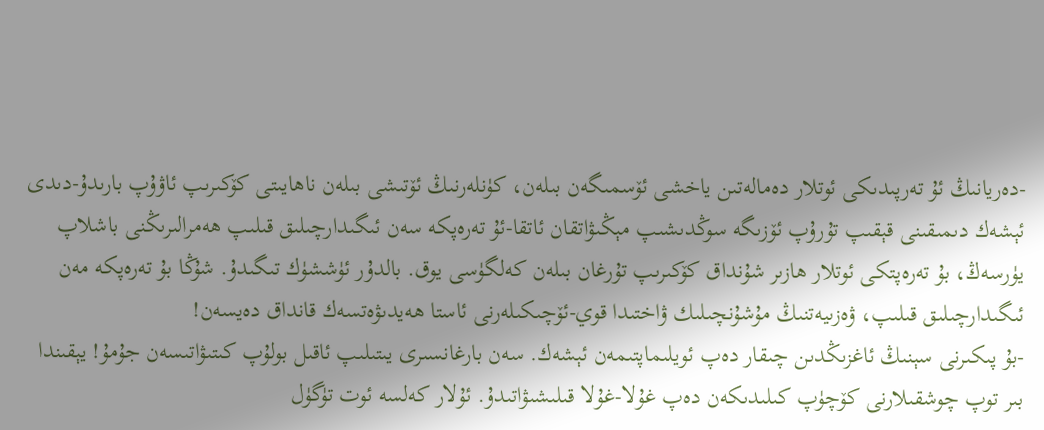-دەريانىڭ ئۇ تەرپىدىكى ئوتلار دەمالەتىن ياخشى ئۆسمىگەن بىلەن، كۈنلەرنىڭ ئۆتىشى بىلەن ناھايىتى كۆكىرىپ ئاۋۇپ بارىدۇ-دىدى ئېشەك دىمىقىنى قېقىپ تۇرۇپ ئۆزىگە سوڭدىشىپ مېڭىۋاتقان ئاتقا-ئۇ تەرەپكە سەن ئىگىدارچىلىق قىلىپ ھەمرالىرىڭنى باشلاپ يۈرسەڭ، بۇ تەرەپتكى ئوتلار ھازىر شۇنداق كۆكىرىپ تۇرغان بىلەن كەلگۈسى يوق. بالدۇر ئۈششۈك تىگىدۇ. شۇڭا بۇ تەرەپكە مەن ئىگىدارچىلىق قىلىپ، ۋەزىيەتنىڭ مۇشۇنچىلىك ۋاختىدا قوي-ئۆچىكىلەرنى ئاستا ھەيدىۋەتسەك قانداق دەيسەن!
-بۇ پىكىرنى سېنىڭ ئاغزىڭدىن چىقار دەپ ئويلىماپتىمەن ئېشەك. سەن بارغانسىرى يىتىلىپ ئاقىل بولۇپ كىتىۋاتىسەن جۇمۇ! يېقىندا بىر توپ چوشقىلارنى كۆچۈپ كىلىدىكەن دەپ غۇلا-غۇلا قىلىشىۋاتىدۇ. ئۇلار كەلسە ئوت تۈگۈل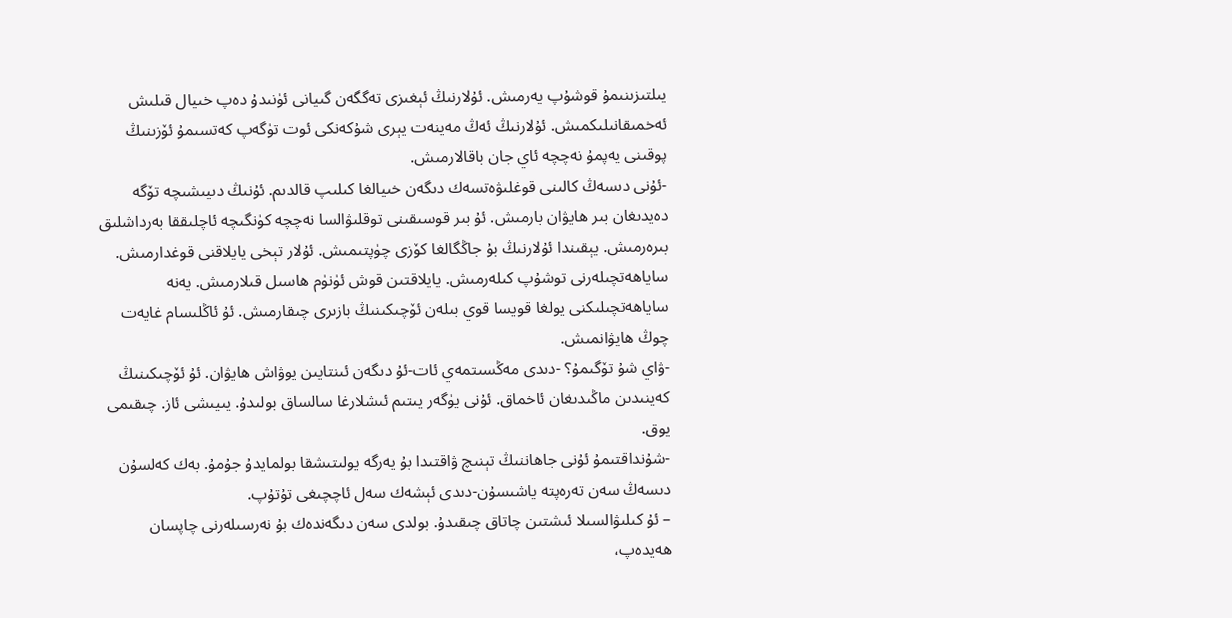يىلتىزىنىمۇ قوشۇپ يەرمىش. ئۇلارنىڭ ئېغىزى تەگگەن گىيانى ئۈنىدۇ دەپ خىيال قىلىش ئەخمىقانىلىكمىش. ئۇلارنىڭ ئەڭ مەينەت يېرى شۇكەنكى ئوت تۈگەپ كەتسىمۇ ئۆزىنىڭ پوقىنى يەپمۇ نەچچە ئاي جان باقالارمىش.
-ئۇنى دىسەڭ كالىنى قوغلىۋەتسەك دىگەن خىيالغا كىلىپ قالدىم. ئۇنىڭ دىيىشىچە تۆگە دەيدىغان بىر ھايۋان بارمىش. ئۇ بىر قوسىقىنى توقلىۋالسا نەچچە كۈنگىچە ئاچلىققا بەرداشلىق بىرەرمىش. يېقىندا ئۇلارنىڭ بۇ جاڭگالغا كۆزى چۈپتىمىش. ئۇلار تېخى يايلاقنى قوغدارمىش. ساياھەتچىلەرنى توشۇپ كىلەرمىش. يايلاقتىن قوش ئۈنۈم ھاسىل قىلارمىش. يەنە ساياھەتچىلىكنى يولغا قويسا قوي بىلەن ئۆچىكىنىڭ بازىرى چىقارمىش. ئۇ ئاڭلىسام غايەت چوڭ ھايۋانمىش.
-ۋاي شۇ تۆگىمۇ؟ -دىدى مەڭسىتمەي ئات-ئۇ دىگەن ئىنتايىن يوۋاش ھايۋان. ئۇ ئۆچىكىنىڭ كەينىدىن ماڭىدىغان ئاخماق. ئۇنى يۈگەر يىتىم ئىشلارغا سالساق بولىدۇ. يىيىشى ئاز. چىقىمى يوق.
-شۇنداقتىمۇ ئۇنى جاھاننىڭ تېنىچ ۋاقتىدا بۇ يەرگە يولىتىشقا بولمايدۇ جۇمۇ. بەك كەلسۇن دىسەڭ سەن تەرەپتە ياشىسۇن-دىدى ئېشەك سەل ئاچچىغى تۇتۇپ.
– ئۇ كىلىۋالسىلا ئىشتىن چاتاق چىقىدۇ. بولدى سەن دىگەندەك بۇ نەرسىلەرنى چاپسان ھەيدەپ،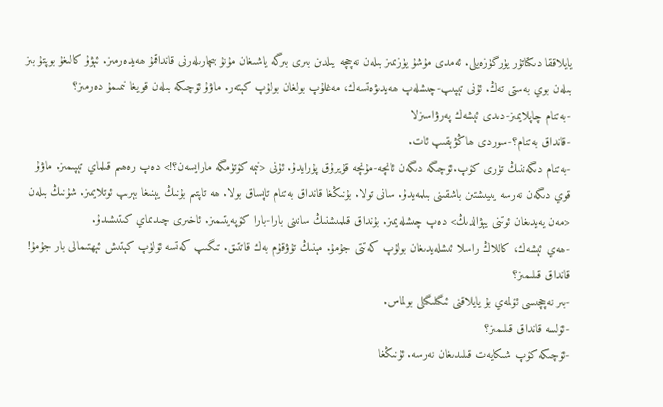يايلاققا دىكتاتۇر يۈرگۈزەيلى. ئەمدى مۇشۇ يۈزىمىز بىلەن نەچچە يىلدىن بىرى بىرگە ياشىغان مۇنۇ بىچارىلەرنى قانداقمۇ ھەيدەرمىز. ئېۋۇ كالىغۇ بوپتۇ بىز بىلەن بوي بەستى تەڭ. ئۇنى تېپىپ-چىشلەپ ھەيدىۋەتسەك، مەغلۇپ بولغان بولۇپ كېتەر. ماۋۇ ئۆچىكە بىلەن قويغا نىمىمۇ دەرمىز؟
-بەتنام چاپلايمىز-دىدى ئېشەك پەرۋاسىزلا
-قانداق بەتنام؟-سوردى ھاڭۋېقىپ ئات.
-بەتنام دىگەننىڭ تۈرى كۆپ.ئۆچىگە دىگەن ئانچە-مۇنچە قۇيرۇق پۇرايدۇ. ئۇنى <نېمە كۆتۈمگە مارايسەن؟!> دەپ رەھىم قىلماي تېپىمىز. ماۋۇ قوي دىگەن نەرسە يىيىشتىن باشقىنى بىلمەيدۇ. سانى تولا. بۇنىڭغا قانداق بەتنام تاپساق بولا. ھە تاپتىم بۇنىڭ يېنىغا بېرىپ ئوتلايمىز. شۇنىڭ بىلەن <مەن يەيدىغان ئوتنى يېۋالدىڭ> دەپ چىشلەيمىز. بۇنداق قىلمىشنىڭ سانىنى بارا-بارا كۆپەيتىمىز. ئاخىرى چىدىماي كىتىشىدۇ.
-ھەي ئېشەك، كاللاڭ راسلا ئىشلەيدىغان بولۇپ كەتتى جۇمۇ. مېنىڭ تۇۋقۇم بەك قاتتىق. تىگىپ كەتسە ئۆلۈپ كېتىش ئېھتىمالى بار جۇمۇ! قانداق قىلىمىز؟
-بىر نەچچىسى ئۆلمەي بۇ يايلاقنى ئىگىلىگىلى بولماس.
-ئۆلسە قانداق قىلىمىز؟
-ئۆچىكە كۆپ شىكايەت قىلىدىغان نەرسە. ئۇنىڭغا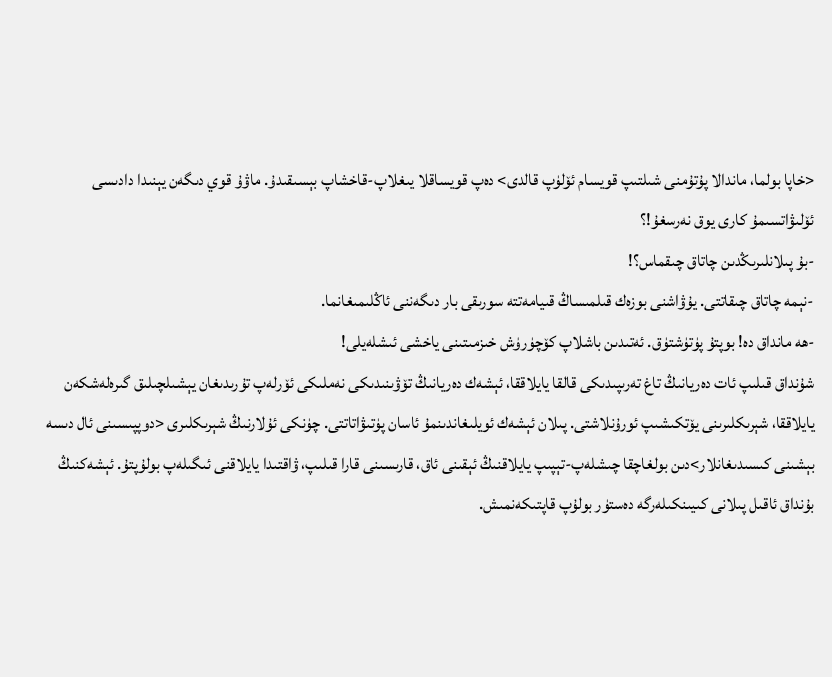<خاپا بولما، ماندالا پۇتۇمنى شىلتىپ قويسام ئۆلۈپ قالدى> دەپ قويساقلا يىغلاپ-قاخشاپ بېسىقىدۇ. ماۋۇ قوي دىگەن يېنىدا دادىسى ئۆلىۋاتسىمۇ كارى يوق نەرسغۇ!؟
-بۇ پىلانلىرىڭدىن چاتاق چىقماس؟!
-نېمە چاتاق چىقاتتى. يۇۋاشنى بوزەك قىلمىساڭ قىيامەتتە سورىقى بار دىگەننى ئاڭلىمىغانما.
-ھە مانداق دە! بوپتۇ پۈتۈشتۈق. ئەتىدىن باشلاپ كۆچۈرۈش خىزمىتىنى ياخشى ئىشلەيلى!
شۇنداق قىلىپ ئات دەريانىڭ تاغ تەرىپىدىكى قالقا يايلاققا، ئېشەك دەريانىڭ تۆۋىنىدىكى نەملىكى ئۆرلەپ تۇرىدىغان يېشىلچىلىق گىرەلەشكەن يايلاققا، شېرىكلىرىنى يۆتكىشىپ ئورۇنلاشتى. پىلان ئېشەك ئويلىغاندىنمۇ ئاسان پۈتىۋاتاتتى. چۈنكى ئۇلارنىڭ شېرىكلىرى <دوپپىسىنى ئال دىسە بېشىنى كىسىدىغانلار>دىن بولغاچقا چىشلەپ-تېپىپ يايلاقنىڭ ئېقىنى ئاق، قارىسىنى قارا قىلىپ، ۋاقتىدا يايلاقنى ئىگىلەپ بولۇپتۇ. ئېشەكنىڭ بۇنداق ئاقىل پىلانى كىيىنكىلەرگە دەستۈر بولۇپ قاپتىكەنمىش.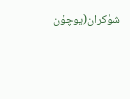شۈكران(يوچۇن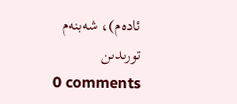ئادەم)، شەبنەم تورىدىن
0 comments